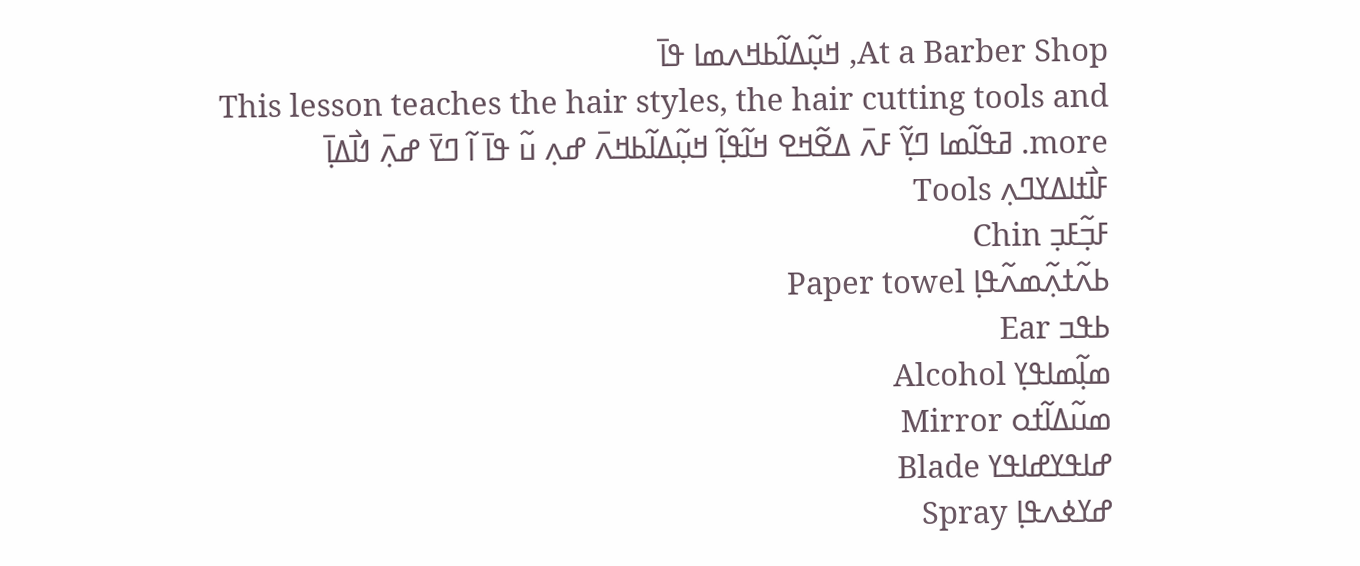At a Barber Shop, ߞߎ߲߬ߡߊ߬ߕߞߍߘߊ ߟߊ߫
This lesson teaches the hair styles, the hair cutting tools and more. ߥߟߊ߬ߘߊ ߣߌ߲߬ ߓߍ߫ ߡߐ߬ߞߐ ߞߊ߬ߟߊ߲߬ ߞߎ߲߬ߡߊ߬ߕߞߍ߫ ߝߍ߲ ߎ߬ ߟߊ߫ ߊ߬ ߣߌ߫ ߝߍ߲߫ ߗߊ߯ߡߊ߲߫
ߓߊ߯ߙߊߡߌߣߍ߲ Tools
ߓߏ߲߬ߓߏ߲ Chin
ߕߍ߬ߙߍ߲߬ߘߍ߬ߟߊ߲ Paper towel
ߕߟߏ Ear
ߘߊ߲߬ߘߊߟߌ߲ Alcohol
ߘߎ߬ߡߊ߬ߙߋ Mirror
ߝߊߟߌߝߊߟߌ Blade
ߝߌߦߍߟߊ߲ Spray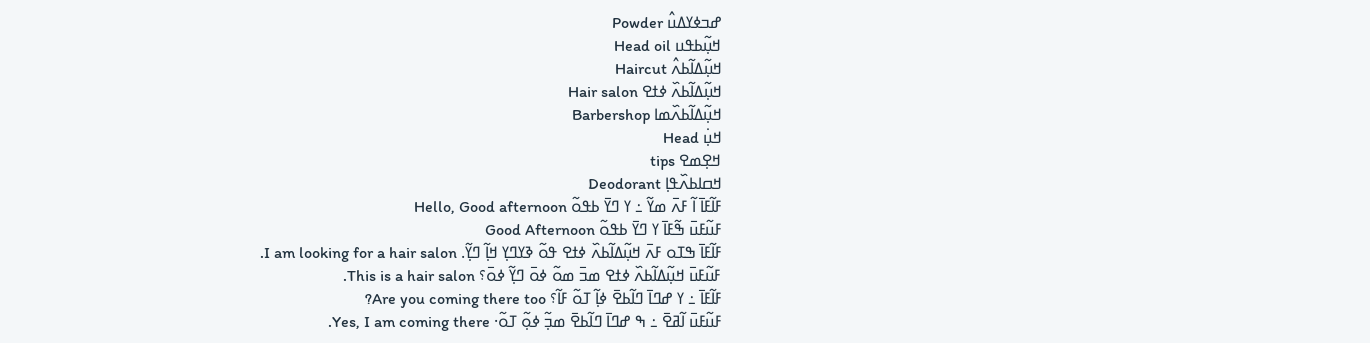ߝߏߦߌߡߎ߮ Powder
ߞߎ߲߬ߕߟߎ Head oil
ߞߎ߲߬ߡߊ߬ߕߍ߮ Haircut
ߞߎ߲߬ߡߊ߬ߕߍ߰ ߦߙߐ Hair salon
ߞߎ߲߬ߡߊ߬ߕߍ߰ߘߊ Barbershop
ߞߎ߲߭ Head
ߞߐ߲ߘߐ tips
ߞߛߊߕߍ߰ߟߊ߲ Deodorant
ߓߊ߬ߓߊ߫ ߊ߬ ߓߍ߫ ߘߌ߬ ߸ ߌ ߣߌ߫ ߕߟߋ߬ Hello, Good afternoon
ߓߎ߬ߓߎ߫ ߒ߬ߓߊ߫ ߌ ߣߌ߫ ߕߟߋ߬ Good Afternoon
ߓߊ߬ߓߊ߫ ߒߠߋ ߓߍ߫ ߞߎ߲߬ߡߊ߬ߕߍ߰ ߦߙߐ ߟߋ߬ ߢߌߣߌ߲ ߞߊ߲߬ ߣߌ߲߬. I am looking for a hair salon.
ߓߎ߬ߓߎ߫ ߞߎ߲߬ߡߊ߬ߕߍ߰ ߦߙߐ ߘߏ߫ ߘߋ߬ ߦߋ߫ ߣߌ߲߬ ߦߋ߫؟ This is a hair salon.
ߓߊ߬ߓߊ߫ ߸ ߌ ߝߣߊ߫ ߣߊ߬ߕߐ߫ ߦߊ߲߬ ߠߋ߬ ߓߊ߬؟ Are you coming there too?
ߓߎ߬ߓߎ߫ ߊ߬ߥߐ߫ ߸ ߒ ߝߣߊ߫ ߣߊ߬ߕߐ߫ ߘߏ߲߬ ߦߋ߲߬ ߠߋ߬· Yes, I am coming there.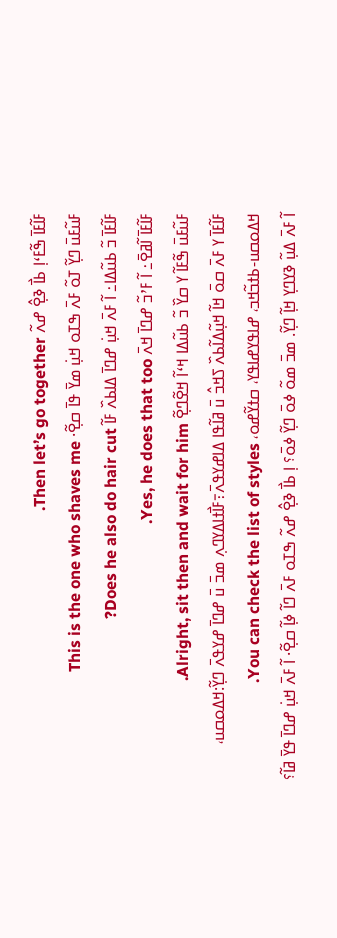ߓߊ߬ߓߊ߫ ߒ߬ߓߵߊ߲ ߕߊ߯ ߢߐ߲߮ ߝߍ߬ Then let’s go together.
ߓߎ߬ߓߎ߫ ߣߌ߲߬ ߠߋ߬ ߓߍ߫ ߒߠߋ ߞߎ߲߭ ߘߌ߫ ߟߊ߫ ߛߐ߲߬· This is the one who shaves me
ߓߊ߬ߓߊ߫ ߏ߬ ߕߎ߬ߡߊ߸ ߊ߬ ߓߍ߫ ߞߎ߲߭ ߝߣߊ߫ ߡߊߕߍ߰ ߓߊ߬ Does he also do hair cut?
ߓߊ߬ߓߊ߫ ߊ߬ߥߐ߫߸ ߊ߬ ߓߴߏ߬ ߝߣߊ߫ ߞߍ߫ Yes, he does that too.
ߓߎ߬ߓߎ߫ ߒ߬ߓߊ߬ ߌ ߛߌ߰ ߏ߬ ߕߎ߬ߡߊ ߞߵߊ߬ ߞߐ߬ߣߐ߲߬ Alright, sit then and wait for him.
ߓߊ߬ߓߊ߫ ߌ ߓߍ߫ ߛߋ߫ ߞߊ߬ ߞߎ߲߬ߡߊ߬ߕߍ߰ ߖߞߏ߮ ߎ߫ ߥߊ߬ߟߊ ߡߊߝߌߟߍ߫߹ߓߊ߯ߙߊߡߌߣߍ߲ ߘߏ߫ ߎ߫ ߝߣߊ߫ ߝߌߟߍ߫ ߣߌ߲߬:ߞߡߋߛߎ، ߞߡߋߛߎ-ߕߙߏ߬ߞߏ، ߝߊߟߌߝߊߟߌ، ߛߙߌ߬ߝߋ، You can check the list of styles.
ߊ߬ ߓߍ߫ ߡߎ߲߬ ߢߌߣߌ߲ ߞߊ߲߬ ߣߌ߲߬. ߘߏ߫ ߘߋ߬ ߦߋ߫ ߣߌ߲߬ ߦߋ߫؟ ߊ߲ ߕߊ߯ ߢߐ߲߮ ߝߍ߬ ߒߠߋ ߓߍ߫ ߣߊ߬ ߦߊ߲߬ ߛߐ߲߬· ߊ߬ ߓߍ߫ ߞߎ߲߭ ߝߣߊ߫ ߟߌ߫ ߥߊ߬؟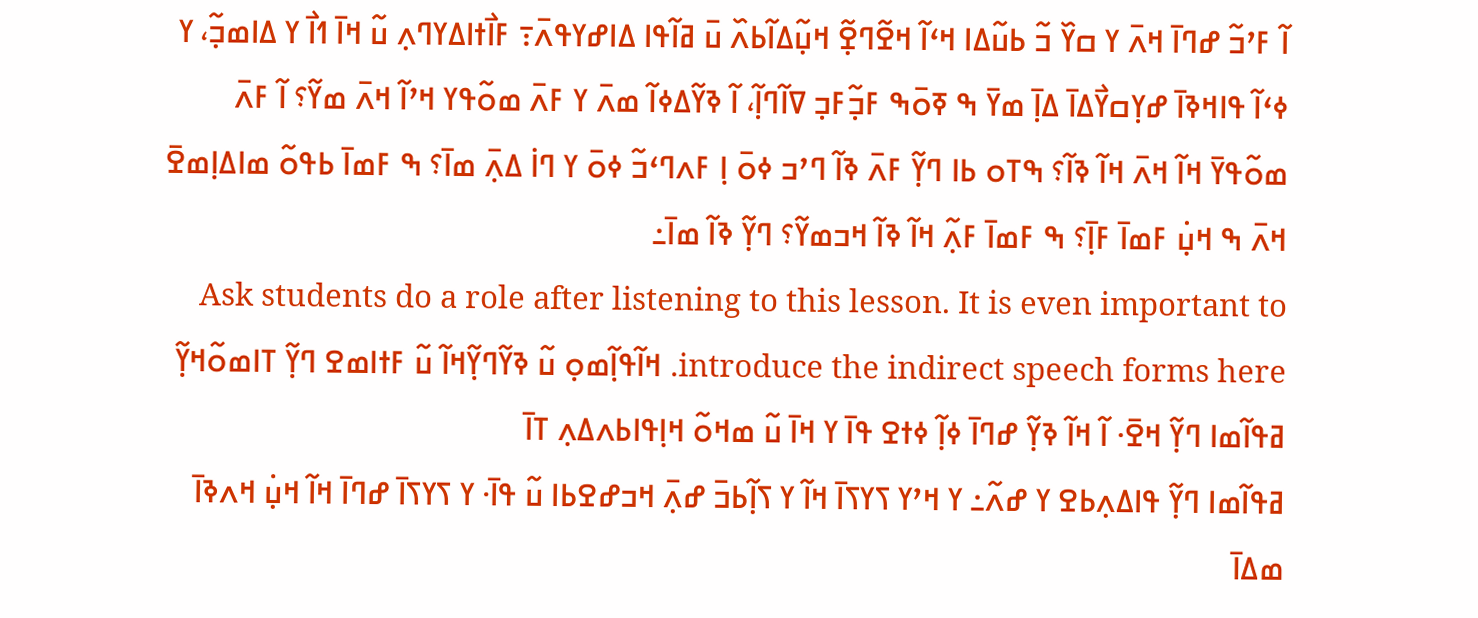ߊ߬ ߓߴߏ߬ ߝߣߊ߫ ߞߍ߫ ߌ ߛߌ߰ ߏ߬ ߕߎ߬ߡߊ ߞߵߊ߬ ߞߐ߬ߣߐ߲߬ ߞߎ߲߬ߡߊ߬ߕߍ߰ ߎ߫ ߥߊ߬ߟߊ ߡߊߝߌߟߍ߫߹ ߓߊ߯ߙߊߡߌߣߍ߲ ߎ߬ ߞߊ߫ ߗߊ߯ ߌ ߡߊߘߏ߲߬، ߌ ߦߵߊ߬ ߟߊߞߢߊ߫ ߝߌ߲ߛߌ߯ߡߊ߫ ߡߊ߲߫ ߘߌ߫ ߒ ߧߋ߫ߒ ߓߏ߲߬ߓߏ߲ ߜߊ߬ߣߊ߲߬، ߊ߬ ߢߌ߬ߡߦߊ߬ ߘߍ߫ ߌ ߓߍ߫ ߘߋ߬ߟߌ ߞߴߊ߬ ߞߍ߫ ߘߌ߬؟ ߊ߬ ߓߍ߫ ߘߋ߬ߟߌ߫ ߞߊ߬ ߞߍ߫ ߞߊ߬ ߢߊ߬؟ ߒߠߋ ߕߊ ߣߌ߲߬ ߓߍ߫ ߢߊ߬ ߣߴߏ ߦߋ߫ ߊ߲ ߓߍߣߵߏ߬ ߦߋ߫ ߌ ߣߊ߭ ߡߍ߲߫ ߘߊ߫؟ ߒ ߓߘߊ߫ ߕߟߋ߬ ߘߊߡߊ߲ߘߐ߫ ߞߍ߫ ߒ ߞߎ߲߭ ߓߘߊ߫ ߓߊ߲߫؟ ߒ ߓߘߊ߫ ߓߍ߲߬ ߞߊ߬ ߢߊ߬ ߞߏߘߌ߬؟ ߣߌ߲߬ ߢߊ߬ ߘߊ߫߸
Ask students do a role after listening to this lesson. It is even important to introduce the indirect speech forms here. ߞߊ߬ߟߊ߲߬ߘߋ߲ ߎ߬ ߢߌ߬ߣߌ߲߬ߞߊ߬ ߎ߬ ߓߙߊߘߐ ߣߌ߲߬ ߠߊߘߋ߬ߞߌ߲߬ ߥߟߊ߬ߘߊ ߣߌ߲߬ ߞߐ߫· ߊ߬ ߞߊ߬ ߢߌ߲߬ ߝߣߊ߫ ߦߊ߲߬ ߦߙߐ ߟߊ߫ ߌ ߞߊ߫ ߎ߬ ߘߞߋ߬ ߞߊ߲ߟߊߕߍߡߍ߲ ߠߊ߫
ߥߟߊ߬ߘߊ ߣߌ߲߬ ߟߊߡߍ߲ߕߐ ߌ ߝߍ߬߸ ߌ ߞߴߌ ߖߌߖߊ߫ ߞߊ߬ ߌ ߖߊ߲߬ߕߏ߫ ߝߍ߲߫ ߞߏߝߐߕߊ ߎ߬ ߟߊ߫· ߌ ߖߌߖߊ߫ ߝߣߊ߫ ߞߊ߬ ߞߎ߲߭ ߞߍߢߊ߫ ߘߡߊ߫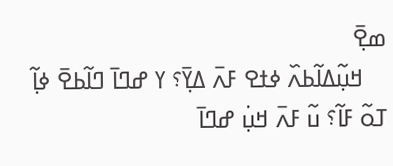ߘߐ߲߫
    ߞߎ߲߬ߡߊ߬ߕߍ߰ ߦߙߐ ߓߍ߫ ߡߌ߲߫؟ ߌ ߝߣߊ߫ ߣߊ߬ߕߐ߫ ߦߊ߲߬ ߠߋ߬ ߓߊ߬؟ ߎ߬ ߓߍ߫ ߞߎ߲߭ ߝߣߊ߫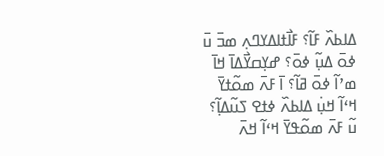ߡߊߕߍ߰ ߓߊ߬؟ ߓߊ߯ߙߊߡߌߣߍ߲ ߘߏ߫ ߎ߫ ߦߋ߫ ߡߎ߲߬ ߦߋ߫؟ ߝߌ߲ߛߌ߯ߡߊ߫ ߞߊ߫ ߘߴߊ߬ ߦߋ߫ ߥߊ߬؟ ߊ߫ ߓߍ߫ ߘߋ߬ߙߌ߫ ߞߵߊ߬ ߞߎ߲߭ ߡߊߕߍ߰ ߦߙߐ ߖߎ߬ߡߊ߲߬؟ ߎ߬ ߓߍ߫ ߘߋ߬ߟߌ߫ ߞߵߊ߬ ߞߍ߫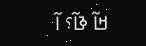ߞߊ߬ ߢߊ߬؟ ߊ߬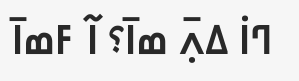ߣߊ߭ ߡߍ߲߫ ߘߊ߫؟ ߊ߬ ߓߘߊ߫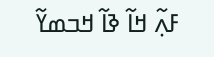ߓߍ߲߬ ߞߊ߬ ߢߊ߬ ߞߏߘߌ߬